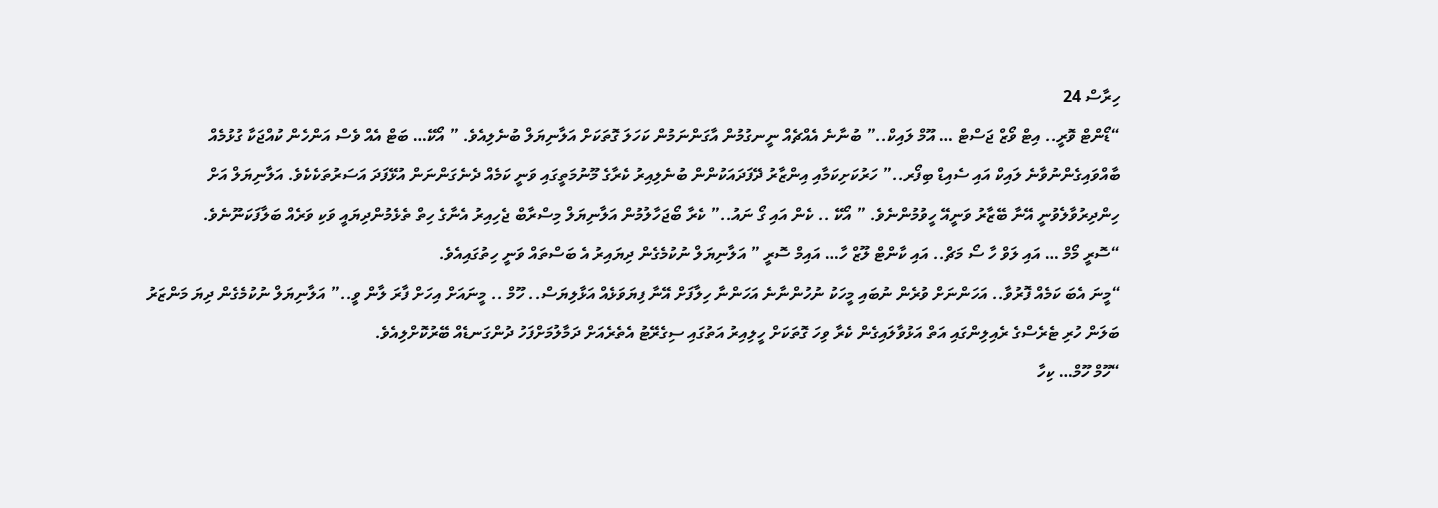ހިރާސް 24
“ޑޯންޓް ވޮރީ.. އިޓް ވޯޒް ޖަސްޓް … އޫމް ލައިކް..” ބުނާނެ އެއްޗެއް ނީނގުމުން އާގަންނަމުން ކަހަލަ ގޮތަކަށް އަލާނިޔަލް ބުނެލިއެވެ. ” އޯކޭ… ބަޓް އެއް ވެސް އަންހެން ކުއްޖަކާ ގުޅުމެއް ބާއްވައިގެންނުވާނެ ލައިކް އައި ސެއިޑް ބިފޯރ..” ހަރުކަށިކަމާއި އިންޒާރު ދޭފަދައަކުންން ބުނެލިއިރު ކެރާގެ މޫނުމަތީގައި ވަނީ ކަމެއް ދެނެގަންނަން އުޅޭފަދަ އަސަރުތަކެކެވެ. އަލާނިޔަލް އަށް ހިންދިރުވާލެވުނީ އޭނާ ބޭޒާރު ވަނީއޭ ހީވުމުންނެވެ. ” އޯކޭ .. ކެން އައި ގޯ ނައު..” ކެރާ ބޯޖަހާލުމުން އަލާނިޔަލް މިސްރާބް ޖެހިއިރު އެނާގެ ހިތް ތެޅެމުންދިޔައީ ވަކި ވަރެއް ބަލާފަކަނޫނެވެ.
“ސޮރީ މޯމް … އައި ލަވް ހާ ސޯ މަޗް.. އައި ކާންޓް ލޫޒް ހާ… އައިމް ސޮރީ ” އަލާނިޔަލް ނުކުމެގެން ދިޔައިރު އެ ބަސްތައް ވަނީ ހިތުގައިއެވެ.
“މީނަ އެބަ ކަމެއް ފޮރުވާ.. އަހަންނަށް ވުރެން ނުބައި މީހަކު ނުހުންނާނެ އަހަންނާ ހިލާފަށް އޭނާ ފިޔަވަޅެއް އަޅާލިޔަސް.. ހޫމް .. މީނައަށް އިހަށް ފާރަ ލާން ވީ..” އަލާނިޔަލް ނުކުމެގެން ދިޔަ މަންޒަރު ބަލަން ހުރި ޓެރެސްގެ ރެއިލިންގައި އަތް އަޅުވާލައިގެން ކެރާ ވިހަ ގޮތަކަށް ހީލިއިރު އަތުގައި ސިގެރޭޓު އެތެރެއަށް ދަމާލުމަށްފަހު ދުންގަނޑެއް ބޭރުކޮށްލިއެވެ.
“ހޫމް ހޫމް… ކިހާ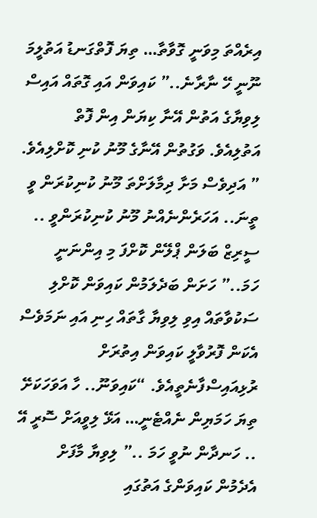އިރެއްތަ މިވަނީ ގޮވާތާ… ތިޔަ ފޮތްގަނޑު އަތުލީމަ ނޫނީ ހޭ ނާރާނެ..” ކައިވަން އައި ގޮތައް އައިސް ލިވިޔާގެ އަތުން އޭނާ ކިޔަން އިން ފޮތް އަތުލިއެވެ. ވަގުތުން އޭނާގެ މޫނު ކުނި ކޮށްލިއެވެ. ” އަދިވެސް މަށާ ދިމާލަށްތަ މޫނު ކުނިކުރަން ވީ ތީނަ.. އަހަރެންނެއްނު މޫނު ކުނިކުރަންވީ .. ސީރިޒް ބަލަން ޕްލޭން ކޮށްފަ މި އިންނަނީ ހަމަ..” ހަށަން ބަދެލަމުން ކައިވަން ކޮށްލި ސަކުވާތައް އިވި ލިވިޔާ ގާތައް ހިނި އައި ނަމަވެސް އެކަން ފޮރުވާލީ ކައިވަން އިތުރަށް ރުޅިއައިސްފާނެތީއެވެ. “ކައިވަނޫ.. ހާ އަވަހަކަށޭ ތިޔަ ހަމަޔިން ނެއްޓެނީ… އަޅޭ ލިވީއަށް ސޮރީ އޭ .. ހަނދާން ނުވީ ހަމަ ..” ލިވިޔާ މާފަށް އެދެމުން ކައިވަންގެ އަތުގައި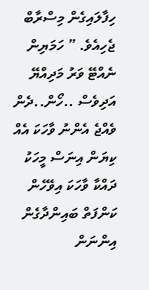ހިފާލައިގެން މިސްރާބް ޖެހިއެވެ. ” ހަމަޔިން ނެއްޓޭ ވަރު މަދިއްޔޭ އަދިވެސް ..ހޯން..ދެން ވެއްޖެ އެންނު ވާހަކަ އެއް ކިޔަން އިނަސް މީހަކު ދައްކާ ވާހަކަ އިވޭހެން ކަންފަތް ބައިންދާގެން އިންނަން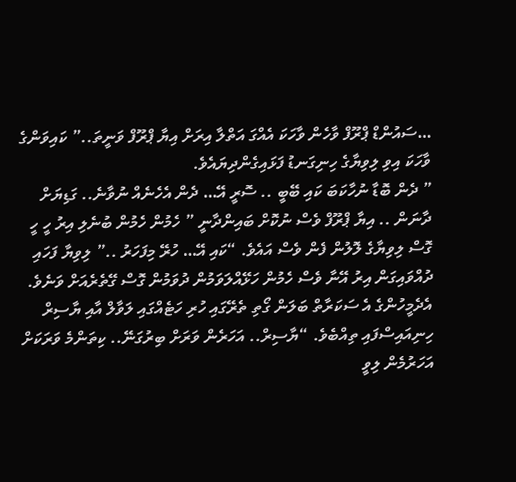…ސައުންޑް ޕްރޫފް ވާހެން ވާހަކަ އެއްގަ އަތްލާ އިރަށް އިޔާ ޕްރޫފް ވަނީތަ..” ކައިވަންގެ ވާހަކަ އިވި ލިވިޔާގެ ހިނިގަނޑު ފަޅައިގެންދިޔައެވެ.
” ދެން ބޮޑާ ނުހާކަބަ ކައި ބޭބީ .. ސޮރީ އޭ… ދެން އެހެނެއް ނުވާނެ.. ގަޑިޔަށް ދާނަން .. އިޔާ ޕްރޫފް ވެސް ނުކޮށް ބައިންދާނީ ” ހެމުން ހެމުން ބުނެލި އިރު ހީ ހީ ގޮސް ލިވިޔާގެ ލޮލުން ފެން ވެސް އައެވެ. “ކައި އޭ… ހުރޭ މިފަހަރު ..” ލިވިޔާ ފަހައި ދުއްވައިގަން އިރު އޭނާ ވެސް ހެމުން ހަޅޭއްލަވަމުން ދުވަމުން ގޮސް ގޭތެރެއަށް ވަނެވެ.
އެދެމީހުންގެ އެ ސަކަރާތް ބަލަން ގޯތި ތެރޭގައި ހުރި ހަޓެއްގައި ލަވާލް އާއި ޔާސިރް ހިނިއައިސްފައި ތިއްބެވެ. “ޔާސިރް.. އަހަރެން ވަރަށް ބިރުގަނޭ.. ކިތަންމެ ވަރަކަށް އަހަރުމެން ލިވީ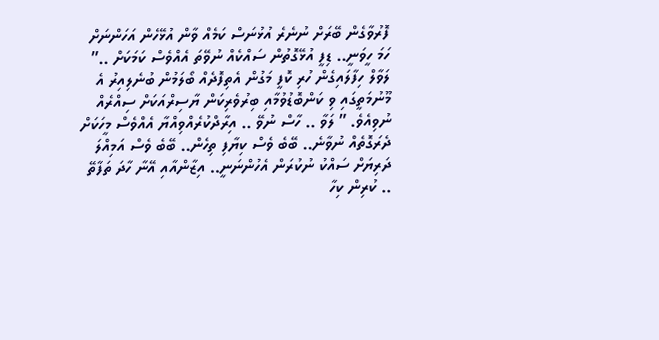ފޮރުވާގެން ބޭރަށް ނުނެރެ އުޅުނަސް ކަމެއް ވާން އުޅޭހެން އަހަންނަށް ހަމަ ހީވަނީ.. ޑިފީ އުޅޭގޮތުން ސައްކެއް ނުވޭތަ އެއްވެސް ކަމަކަށް ..” ލަވާލް ހިފާލައިގެން ހުރި ކޮފީ މަގުން އެތިފޮދެއް ބޯލަމުން ބުނެލިއިރު އެ މޫނުމަތީގައި ވި ކަންބޮޑުވުމާއި ބިރުވެރިކަން ޔާސިރްއަކަށް ސިއްރެއް ނުވިއެވެ. ” ލަވާ .. ހާސް ނުވޭ .. އިރާދްކުރެއްވިއްޔާ އެއްވެސް މީހަކަށް ދެރަގޮތެއް ނުވާނެ.. ބޭބެ ވެސް ކިޔާފި ތިހެން.. ބޭބެ ވެސް އަމިއްލަ ދަރިޔަށް ސައްކު ނުކުރަން އެހުންނަނީ.. އިޒާންއާއި އޭނާ ހާދަ ތަފާތޭ .. ކުރިން ކިހާ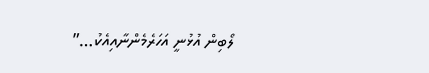ލޯބިން އުޅުނީ އަހަރެމެންނާއިއެކު…”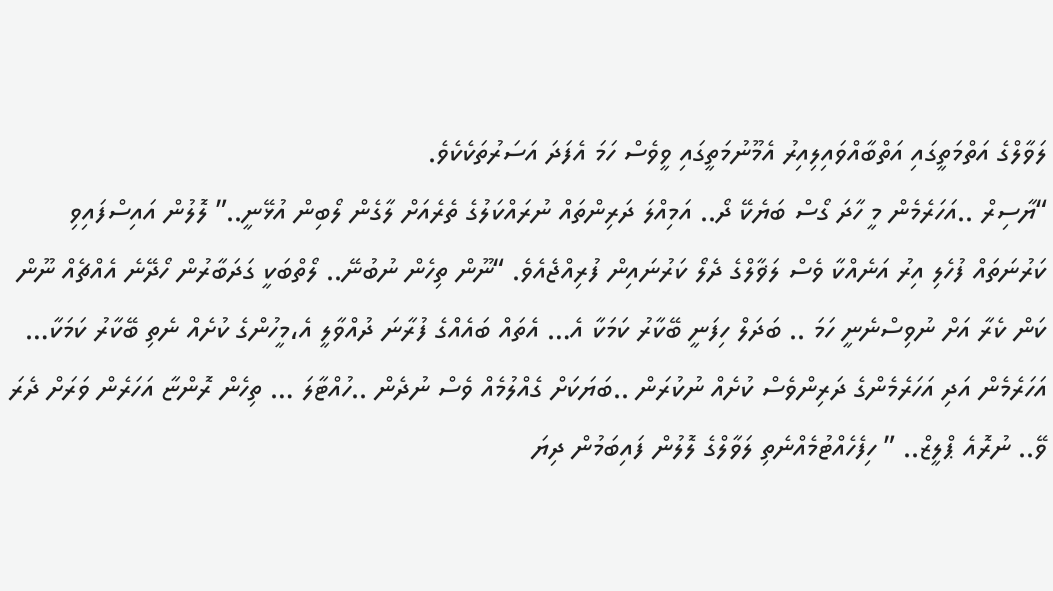ލަވާލްގެ އަތްމަތީގައި އަތްބާއްވައިލިއިރު އެމޫނުމަތީގައި ވީވެސް ހަމަ އެފަދަ އަސަރުތަކެކެވެ.
“ޔާސިރް ..އަހަރެމެން މީ ހާދަ ގޯސް ބަޔެކޭ ދޯ.. އަމިއްލަ ދަރިންތައް ނުރައްކަލުގެ ތެރެއަށް ލާގެން ލޯބިން އުޅޭނީ..” ލޮލުން އައިސްފައިވި ކަރުނަތައް ފުހެލި އިރު އަނެއްކާ ވެސް ލަޥާލްގެ ދެލޯ ކަރުނައިން ފުރިއްޖެއެވެ. “ނޫން ތިހެން ނުބުނޭ.. ލޯތްބަކީ ގަދަބާރުން ހޯދޭނެ އެއްޗެއް ނޫން ކަން ކެރާ އަށް ނުވިސްނެނީ ހަމަ .. ބަދަލް ހިފަނީ ބޭކާރު ކަމަކާ އެ… އެތައް ބައެއްގެ ފުރާނަ ދުއްވާލީ އެ،މީހުންގެ ކުށެއް ނެތި ބޭކާރު ކަމަކާ… އަހަރެމެން އަދި އަހަރެމެންގެ ދަރިންވެސް ކުށެއް ނުކުރަން ..ބަޔަކަށް ގެއްލުމެއް ވެސް ނުދެން ..ހުއްޓާލަ … ތިހެން ރޮންޏާ އަހަރެން ވަރަށް ދެރަ ވޭ.. ނުރޮއެ ޕްލީޒް.. ” ހިފެހެއްޓުމެއްނެތި ލަވާލްގެ ލޮލުން ފައިބަމުން ދިޔަ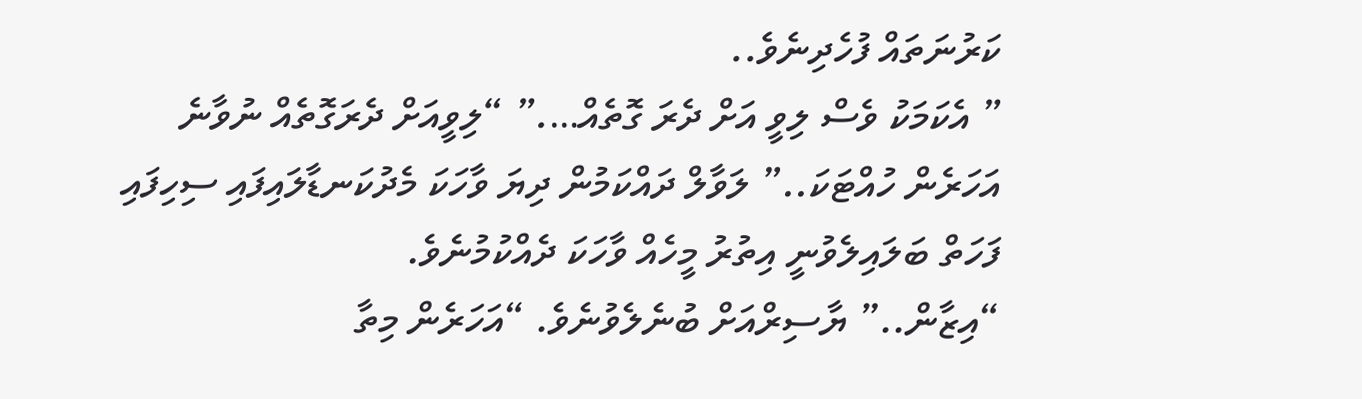ކަރުނަތައް ފުހެދިނެވެ..
” އެކަމަކު ވެސް ލިވީ އަށް ދެރަ ގޮތެއް….” “ލިވީއަށް ދެރަގޮތެއް ނުވާނެ އަހަރެން ހުއްޓަކަ..” ލަވާލް ދައްކަމުން ދިޔަ ވާހަކަ މެދުކަނޑާލައިފައި ސިހިފައި ފަހަތް ބަލައިލެވުނީ އިތުރު މީހެއް ވާހަކަ ދެއްކުމުނެވެ.
“އިޒާން..” ޔާސިރްއަށް ބުނެލެވުނެވެ. “އަހަރެން މިތާ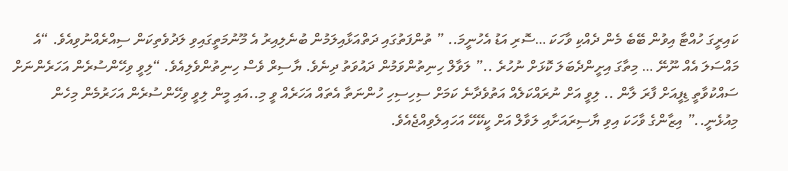ކައިރީގަ ހުއްޓާ އިވުން ބޭބެ މެން ދެއްކި ވާހަކަ …ސޮރި އަޑު އެހުނީމަ.. ” ތުންފަތުގައި ދަތްއަޅާއިލަމުން ބުނެލިއިރު އެ މޫނުމަތީގައިވި ލަދުވެތިކަން ސިއްރެއްނުވިއެވެ. “އެ މައްސަލަ އެއް ނޫނޭ … މިތާގަ އިށީންދެބަލަ ކޮޅަށް ނުހުރެ ..” ލަވާލް ހިނިތުންވަމުން ދައުވަތު ދިނެވެ. ޔާސިރް ވެސް ހިނިތުންވެލިއެވެ. “ލިވީ ވިހޭންސުރެން އަހަރެންނަށް ސައްކުވާތީ ޑިފީއަށް ފާރަ ލާން .. ލިވީ އަށް ނުރައްކަލެއް އަތުވެދާނެ ކަމަށް ސިހިސިހި ހުންނަތާ އެތައް އަހަރެއް ވީ މި..އައި މީން ލިވީ ވިހޭންސުރެން އަހަރުމެން މިހެން މިއުޅެނީ..” އިޒާންގެ ވާހަކަ އިވި ޔާސިރައަށާއި ލަވާލް އަށް ކީކޭހޭ އަހައިލެވިއްޖެއެވެ.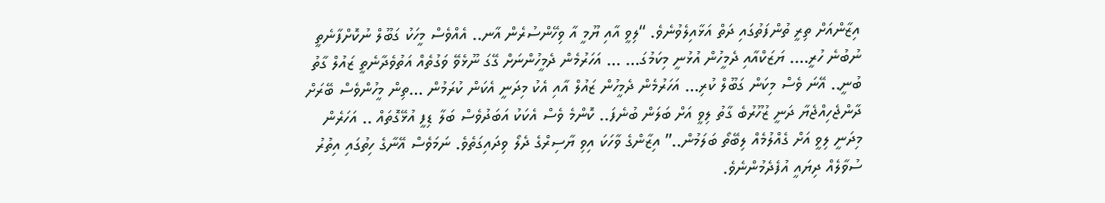އިޒާންއަށް ތިރީ ތުންފަތުގައި ދަތް އަޅާއިލެވުނެވެ. “ލިވީ އާއި ޔޫމީ އާ ވިހޭންސުރެން އާނ.. އެއްވެސް މީހަކު ގަބޫލް ނުކޮށްފާނެތީ ނުބުނެ ހުރީ…. ޔަޒަކްއާއި ދެމީހުން އުޅުނީ މިކަމުގަ… … އަހަރުމެން ދެމީހުންނަށް ގޭގަ ނޫޅެވޭ ވަގުތެއް އަތުވެދާނެތީ ޒައުލް ގާތު ބުނީ.. އޭނަ ވެސް މިކަން ގަބޫލް ކުރި… އަހަރުމެން ދެމީހުން ޒައުލް އާއި އެކު މިދަނީ އެކަން ކުރަމުން …ތިން މީހުންވެސް ބޭރަށް ދާންޖެހިއްޖެޔާ ދަނީ ޒުހޫރުބެ ގާތު ލިވީ އަށް ބަލަން ބުނެފަ.. ކޮންމެ ވެސް އެކަކު އަބަދުވެސް ބަލާ ޑިފީ އުޅޭގޮތައް .. އަހަރެން މިދަނީ ލިވީ އަށް ގެއްލުމެއް ލިބޭތޯ ބަލަމުން..” އިޒާންގެ ވާހަކަ އިވި ޔާސިރްގެ ދެލޯ ވިދައިގަތެވެ. ނަމަވެސް އޭނާގެ ހިތުގައި އިތުރު ސުވާލެއް ދިޔައީ އުފެދެމުންނެވެ.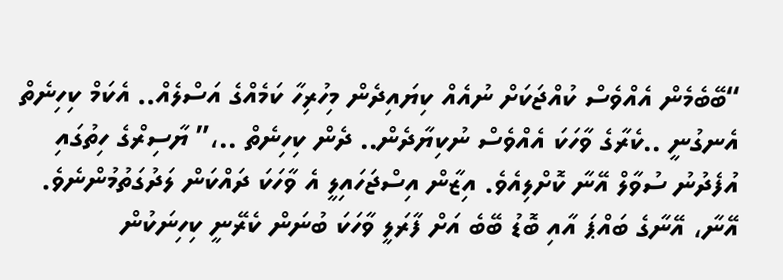“ބޭބެމެން އެއްވެސް ކުއްޖަކަށް ނުއެއް ކިޔައިދެން މިހުރިހާ ކަމެއްގެ އަސްލެއް.. އެކަމް ކިހިނެތް އެނގުނީ ..ކެރާގެ ވާހަކަ އެއްވެސް ނުކިޔާދެން.. ދެން ކިހިނެތް ..،” ޔާސިރްގެ ހިތުގައި އުފެދުނު ސުވާލް އޭނާ ކޮށްލިއެވެ. އިޒާން އިސްޖަހައިލީ އެ ވާހަކަ ދައްކަން ލަދުގަތުމުންނެވެ. އޭނާ، އޭނާގެ ބައްޕަ އާއި ބޮޑު ބޭބެ އަށް ފާރަލީ ވާހަކަ ބުނަން ކެރޭނީ ކިހިނަކުން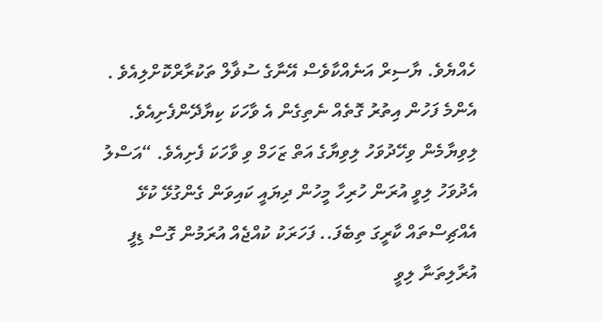ހެއްޔެވެ. ޔާސިރް އަނެއްކާވެސް އޭނާގެ ސުޥާލް ތަކުރާރްކޮށްލިއެވެ .
އެންމެ ފަހުން އިތުރު ގޮތެއް ނެތިގެން އެ ވާހަކަ ކިޔާދޭންފެށިއެވެ. ލިވިޔާމެން ވިހޭދުވަހު ލިވިޔާގެ އަތް ޒަހަމް ވި ވާހަކަ ފެށިއެވެ. “އަސްލު އެދުވަހު ލިވީ އުރަން ހުރިހާ މީހުން ދިޔައީ ކައިވަން ގެންގުޅޭ ކުޅޭ އެއްޗިސްތައް ކާރީގަ ތިބެފަ.. ފަހަރަކު ކުއްޖެއް އުރަމުން ގޮސް ޑިފީ އުރާލިތަނާ ލިވީ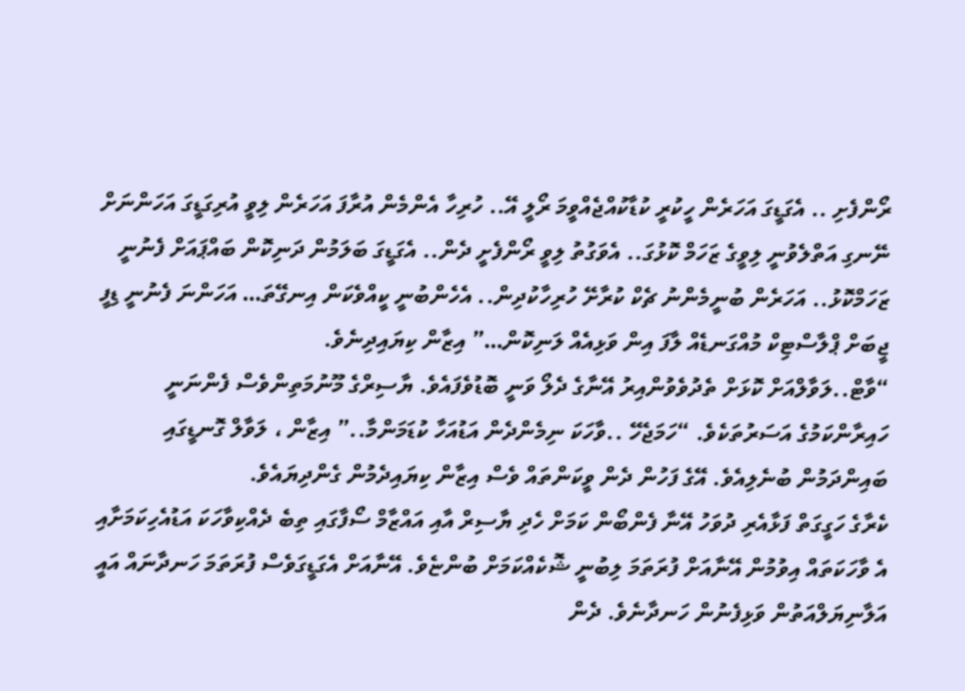ރޯންފެށި .. އެގަޑީގަ އަހަރެން ހީކުރީ ކުޑާކުއްޖެއްވީމަ ރޯލީ އޭ.. ހުރިހާ އެންމެން އުރާފަ އަހަރެން ލިވީ އުރިގަޑީގަ އަހަންނަށް ނޭނގި އަތްލެވުނީ ލިވީގެ ޒަހަމް ކޮޅުގަ.. އެވަގުތު ލިވީ ރޯންފެށީ ދެން.. އެގަޑީގަ ބަލަމުން ދަނިކޮން ބައްޕައަށް ފެނުނީ ޒަހަމްކޮޅު.. އަހަރެން ބުނީމެންނު ޗެކް ކުރާށޭ ހުރިހާކުދިން.. އެހެންބުނީ ކީއްވެކަން އިނގޭތަ… އަހަންނަ ފެނުނީ ޑިފީ ޖީބަށް ޕްލާސްޓިކް މުއްގަނޑެއް ލާފަ އިން ވަޅިއެއް ލަނިކޮން…” އިޒާން ކިޔައިދިނެވެ.
“ވާޓް..ލަވާލްއަށް ކޮޅަށް ތެދުވެވުންއިރު އޭނާގެ ދެލޯ ވަނީ ބޮޑުވެފައެވެ. ޔާސިރްގެ މޫނުމަތިންވެސް ފެންނަނީ ހައިރާންކަމުގެ އަސަރުތަކެވެ. “ހަމަޖެހޭ ..ވާހަކަ ނިމެންދެން އަޑުއަހާ ކުޑަމަންމާ..” އިޒާން ، ލަވާލް ގޮނޑީގައި ބައިންދަމުން ބުނެލިއެވެ. އޭގެ ފަހުން ދެން ވީކަންތައް ވެސް އިޒާން ކިޔައިދެމުން ގެންދިޔައެވެ.
ކެރާގެ ހަގީގަތް ފަޅާއެރި ދުވަހު އޭނާ ފެންބޯން ކަމަށް ހެދި ޔާސިރް އާއި އައްޒާމް ސޯފާގައި ތިބެ ދެއްކިވާހަކަ އަޑުއެހިކަމަށާއި އެ ވާހަކަތައް އިވުމުން އޭނާއަށް ފުރަތަމަ ލިބުނީ ޝޮކެއްކަމަށް ބުންޏެވެ. އޭނާއަށް އެގަޑީގަވެސް ފުރަތަމަ ހަނދާނައް އައީ އަލާނިޔަލްއަތުން ވަޅިފެނުން ހަނދާނެވެ. ދެން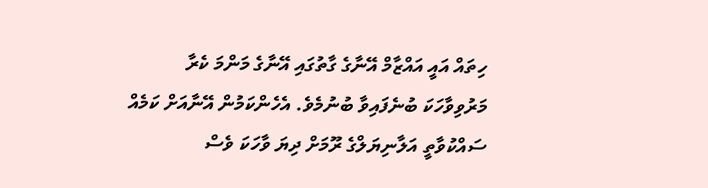ހިތައް އައީ އައްޒާމް އޭނާގެ ގާތުގައި އޭނާގެ މަންމަ ކެރާ މަރުވިވާހަކަ ބުނެފައިވާ ބުނުމެވެ. އެހެންކަމުން އޭނާއަށް ކަމެއް ސައްކުވާތީ އަލާނިޔަލްގެ ރޫމަށް ދިޔަ ވާހަކަ ވެސް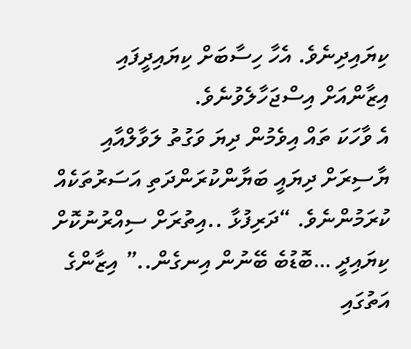ކިޔައިދިނެވެ. އެހާ ހިސާބަށް ކިޔައިދީފައި އިޒާންއަށް އިސްޖަހާލެވުނެވެ.
އެ ވާހަކަ ތައް އިވެމުން ދިޔަ ވަގުތު ލަވާލްއާއި ޔާސިރަށް ދިޔައީ ބަޔާންކުރަންދަތި އަސަރުތަކެއް ކުރަމުންނެވެ. “ދަރިފުޅާ ..އިތުރަށް ސިއްރުނުކޮށް ކިޔައިދީ …ބޮޑުބެ ބޭނުން އިނގެން..” އިޒާންގެ އަތުގައި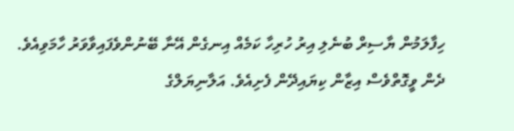ހިފާލަމުން ޔާސިރް ބުނެލި އިރު ހުރިހާ ކަމެއް އިނގެން އޭނާ ބޭނުންވެފައިވާވަރު ހާމަވިއެވެ.
ދެން ވީގޮތްވެސް އިޒާން ކިޔައިދޭން ފެށިއެވެ. އަލާނިޔަލްގެ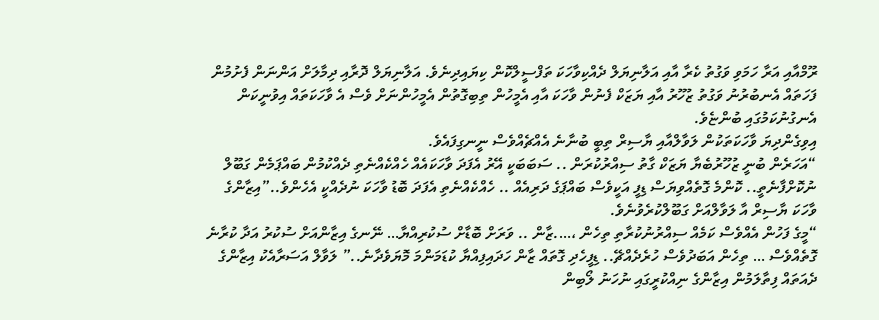ރޫމްއާއި އަރާ ހަމަވި ވަގުތު ކެރާ އާއި އަލާނިޔަލް ދެއްކިވާހަކަ ތަފްސީލްކޮން ކިޔައިދިނެވެ. އަލާނިޔަލް ދޮރާއި ދިމާލަށް އަންނަން ފެށުމުން ފަހަތައް އެނބުރުނު ވަގުތު ޒުހޫރު އާއި ޔަޒަކް ފެނުން ވާހަކަ އާއި އެމީހުން ތިބިގޮތުން އެމީހުންނަށް ވެސް އެ ވާހަކަތައް އިވުނީކަން އެނގުނުކަމުގައި ބުންޏެވެ.
އިވިގެންދިޔަ ވާހަކަތަކުން ލަވާލްއާއި ޔާސިރް ތިބީ ބުނާނެ އެއްޗެއްވެސް ނީނގިފައެވެ.
“އަހަރެން ބުނީ ޒުހޫރުބެޔާ ޔަޒަކް ގާތު ސިއްރުކުރަން .. ސަބަބަކީ އޭރު އެފަދަ ވާހަކައެއް ހެއްކެއްނެތި ދެއްކުމުން ބައްޕަމެން ގަބޫލް ނުކޮށްފާނެތީ.. ކޮންމެ ގޮތެއްވިޔަސް ޑިފީ އަކީވެސް ބައްޕަގެ ދަރިއެއް .. ހެއްކެއްނެތި އެފަދަ ބޮޑު ވާހަކަ ނުދެއްކީ އެހެންވެ..”އިޒާންގެ ވާހަކަ ޔާސިރް އާ ލަވާލްއަށް ގަބޫލްކުރެވުނެވެ.
“މީގެ ފަހުން އެއްވެސް ކަމެއް ސިއްރުނުކުރާތި ތިހެން ،….ޒާން .. ވަރަށް ބޮޑާށް ސުކުރިއްޔާ… ނޭނގެ އިޒާންއަށް ސުކުރު އަދާ ކުރާނެ ގޮތެއްވެސް … ތިހެން އަބަދުވެސް ހުރެދެއްޗޭ.. ޑިފީހެދި ގޮތައް ޒާން ހަދައިފިއްޔާ ކުޑަމަންމަ މޮޔަވެދާނެ..” ލަވާލް އަސަރާއެކު އިޒާންގެ ދެއަތައް ފިތާލަމުން އިޒާންގެ ނިއްކުރީގައި ނުހަނު ލޯބިން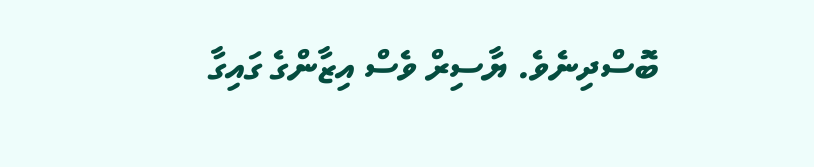ބޮސްދިނެވެ. ޔާސިރް ވެސް އިޒާންގެ ގައިގާ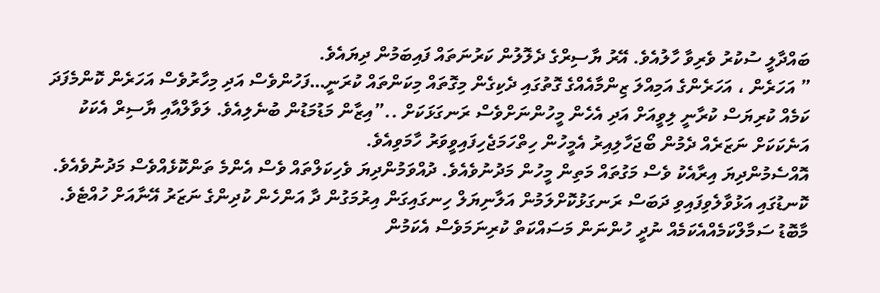ބައްދާލީ ސުކުރު ވެރިވާ ހާލުއެވެ. އޭރު ޔާސިރްގެ ދެލޮލުން ކަރުނަތައް ފައިބަމުން ދިޔައެވެ.
” އަހަރެން ، އަހަރެންގެ އަމިއްލަ ޒިންމާއެއްގެ ގޮތުގައި ދެކިގެން މިގޮތައް މިކަންތައް ކުރަނީ…ފަހުންވެސް އަދި މިހާރުވެސް އަހަރެން ކޮންމެފަދަ ކަމެއް ކުރިޔަސް ކުރާނީ ލިވީއަށް އަދި އެހެން މީހުންނަށްވެސް ރަނގަޅަކަށް ..”އިޒާން މަޑުމަޑުން ބުނެލިއެވެ. ލަވާލްއާއި ޔާސިރް އެކަކު އަނެކަކަށް ނަޒަރެއް ދެމުން ބޯޖަހާލިއިރު އެމީހުން ހިތްހަމަޖެހިފައިވީވަރު ހާމަވިއެވެ.
އޮއްސެމުންދިޔަ އިރާއެކު ވެސް މަގުތައް މަތިން މީހުން މަދުނުވެއެވެ. ދުއްވަމުންދިޔަ ވެހިކަލްތައް ވެސް އެންމެ ތަންކޮޅެއްވެސް މަދުނުވެއެވެ. ކޮނޑުގައި އަޅުވާލެވިފައިވި ދަބަސް ރަނގަޅުކޮށްލަމުން އަލާނިޔަލް ހިނގައިގަން އިރުމަގުން ދާ އަންހެން ކުދިންގެ ނަޒަރު އޭނާއަށް ހުއްޓެވެ. މާބޮޑު ސަމާލްކަމެއްއެކަމެއް ނުދީ ހުންނަން މަސައްކަތް ކުރިނަމަވެސް އެކަމުން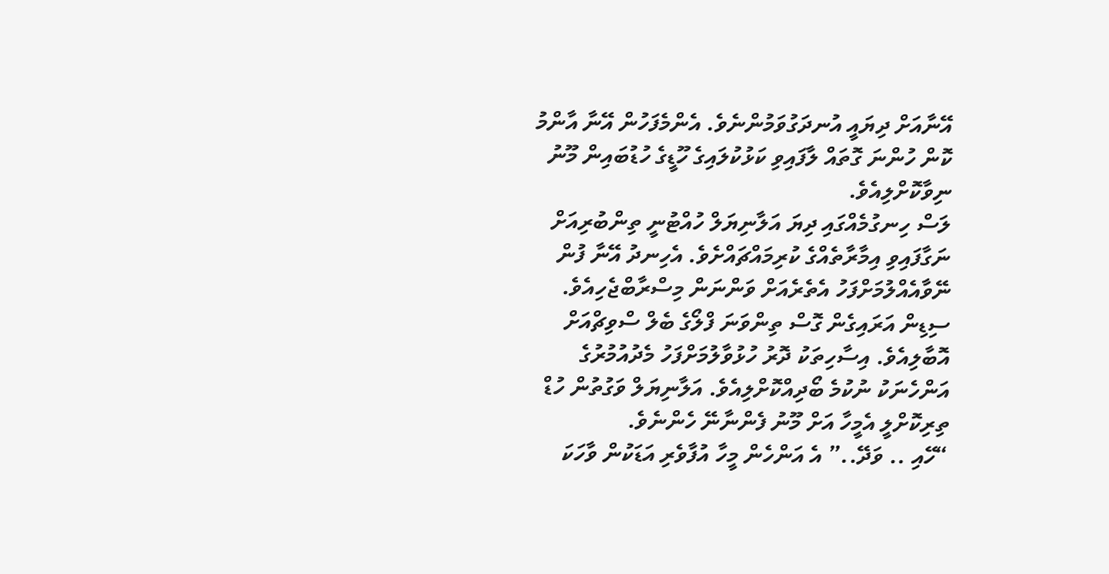އޭނާއަށް ދިޔައީ އުނދަގުވަމުންނެވެ. އެންމެފަހުން އޭނާ އާންމު ކޮން ހުންނަ ގޮތައް ލާފައިވި ކަޅުކުލައިގެ ހޫޑީގެ ހުޑުބައިން މޫނު ނިވާކޮށްލިއެވެ.
ލަސް ހިނގުމެއްގައި ދިޔަ އަލާނިޔަލް ހުއްޓުނީ ތިންބުރިއަށް ނަގާފައިވި އިމާރާތެއްގެ ކުރިމައްޗައްށެވެ. އެހިނދު އޭނާ ފުން ނޭވާއެއްލުމަށްފަހު އެތެރެއަށް ވަންނަން މިސްރާބްޖެހިއެވެ. ސިޑިން އަރައިގެން ގޮސް ތިންވަނަ ފްލޯގެ ބެލް ސްވިޗްއަށް އޮބާލިއެވެ. އިސާހިތަކު ދޮރު ހުޅުވާލުމަށްފަހު މެދުއުމުރުގެ އަންހެނަކު ނުކުމެ ބޯދިއްކޮށްލިއެވެ. އަލާނިޔަލް ވަގުތުން ހުޑް ތިރިކޮށްލީ އެމީހާ އަށް މޫނު ފެންނާނޭ ހެންނެވެ.
“ހޭއި .. ވަދޭ..” އެ އަންހެން މީހާ އުފާވެރި އަޑަކުން ވާހަކަ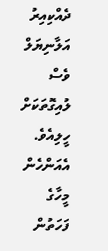ދެއްކިއިރު އަލާނިޔަލް ވެސް ލުއިގޮތަކަށް ހީލިއެވެ. އެއަންހެން މީހާގެ ފަހަތުން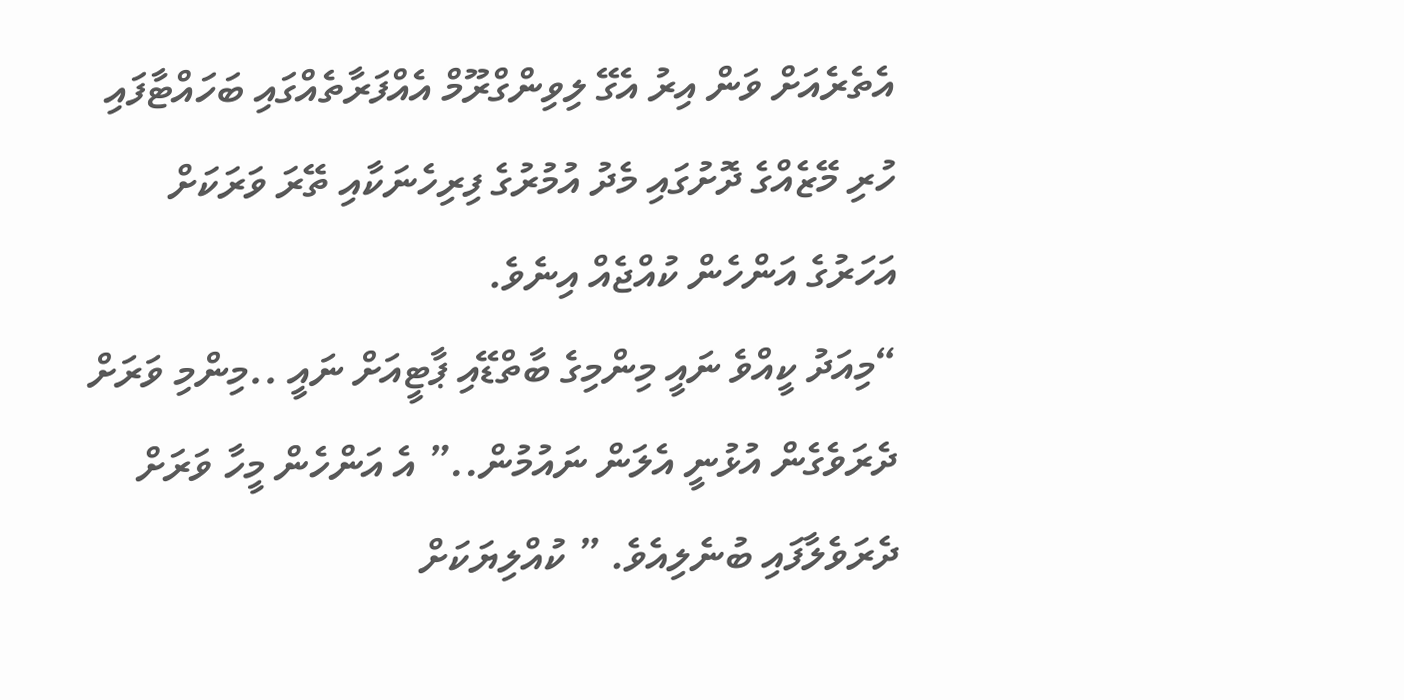އެތެރެއަށް ވަން އިރު އެގޭ ލިވިންގްރޫމް އެއްފަރާތެއްގައި ބަހައްޓާފައި ހުރި މޭޒެއްގެ ދޮށުގައި މެދު އުމުރުގެ ފިރިހެނަކާއި ތޭރަ ވަރަކަށް އަހަރުގެ އަންހެން ކުއްޖެއް އިނެވެ.
“މިއަދު ކީއްވެ ނައީ މިންމިގެ ބާތްޑޭއި ޕާޓީއަށް ނައީ ..މިންމި ވަރަށް ދެރަވެގެން އުޅުނީ އެލަން ނައުމުން..” އެ އަންހެން މީހާ ވަރަށް ދެރަވެލާފައި ބުނެލިއެވެ. ” ކުއްލިޔަކަށް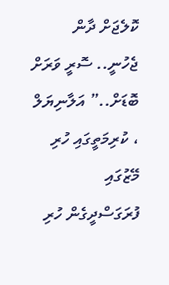ކޮލެޖަށް ދާން ޖެހުނީ.. ސޮރީ ވަރަށް ބޮޑަށް..” އަލާނިޔަލް ، ކުރިމަތީގައި ހުރި މޭޒުގައި ފުރަގަސްދީގެން ހުރި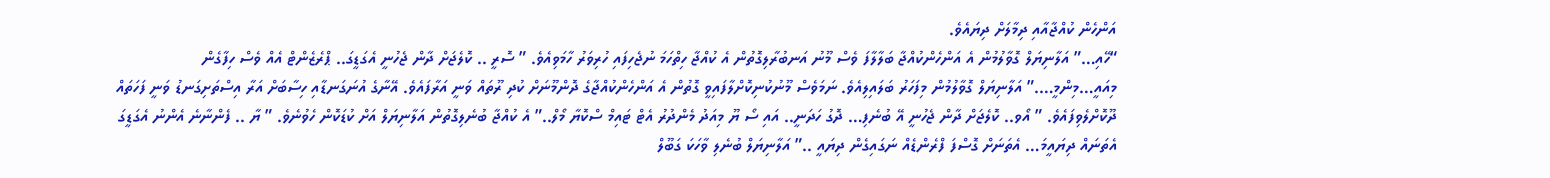އަންހެން ކުއްޖާއާއި ދިމާލަށް ދިޔައެވެ.
“ހޭއި…” އަލާނިޔަލް ގޮވާލުމުން އެ އަންހެންކުއްޖާ ބަލާލާފަ ވެސް މޫނު އަނބުރާލިގޮތުން އެ ކުއްޖާ ހިތްހަމަ ނުޖެހިފައި ހުރިވަރު ހާމަވިއެވެ. ” ސޮރީ .. ކޮލެޖަށް ދާން ޖެހުނީ އެގަޑީގަ.. ޕްރެޒެންޓް އެއް ވެސް ހިފާގެން މިއައީ…މިންމީ….” އަލާނިޔަލް ގޮވާލުމުން މިފަހަރު ބަލައިލިއެވެ. ނަމަވެސް މޫނުކުނިކޮށްލާފައިވީ ގޮތުން އެ އަންހެންކުއްޖާގެ ދޮންމޫނަށް ކުދި ރޫތައް ވަނީ އަރާފައެވެ. އޭނާގެ އުނަގަނޑާއި ހިސާބަށް އަރާ އިސްތަށިގަނޑު ވަނީ ފަހަތައް ދޫކޮށްލެވިފައެވެ. ” އޯވ.. ކޮލެޖަށް ދާން ޖެހުނީ އޭ ބުނެފި… ދޮގު ހަދަނީ.. އައި ސޯ ޔޫ މިއަދު މެންދުރު އެޓް ޓައިމް ސްކޮޔާ މޯލް..” އެ ކުއްޖާ ބުނެލިގޮތުން އަލާނިޔަލް އަށް ކުޑަކޮން ހެވުނެވެ. ” ޔާ .. ފެންނާނެ އެންނު އެގަޑީގަ އެތަނައް ދިޔައީމަ… އެތަނަށް ގޮސްފަ ފްރެންޑެއް ނަގައިގެން ދިޔައީ ..” އަލާނިޔަލް ބުނެލި ވާހަކަ ގަބޫލް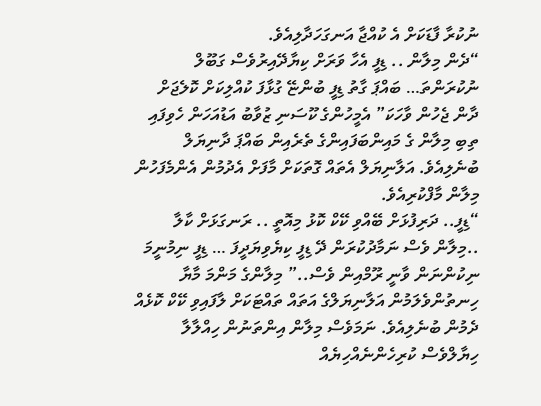ނުކުރާ ފާޑަކަށް އެ ކުއްޖާ އަނގަހަދާލިއެވެ.
“ދެން މިލާން .. ޑިފީ އެހާ ވަރަށް ކިޔާދޭއިރުވެސް ގަބޫލް ނުކުރަންތަ… ބައްޕަ ގާތު ޑިފީ ބުންޏޭ ގުޅާފަ ކުއްލިކަށް ކޮލެޖަށް ދާން ޖެހުން ވާހަކަ” އެމީހުންގެ ކޫސަނި ޒުވާބު އަޑުއަހަން ހެވިފައި ތިބި މިލާން ގެ މައިންބަފައިންގެ ތެރެއިން ބައްޕަ ދާނިޔަލް ބުނެލިއެވެ. އަލާނިޔަލް އެތައް ގޮތަކަށް މާފަށް އެދުމުން އެންމެފަހުން މިލާން މާފްކުރިއެވެ.
“ޑިފީ.. ދަރިފުޅަށް ބޭއްވި ކޭކް ކޮޅު މިއޮތީ .. ރަނގަޅަށް ކާލާ ..މިލާން ވެސް ނަމާދުކުރަން ދޭ ޑިފީ ކިޔެވިޔަދީފަ … ޑިފީ ނިމުނީމަ ނިކުންނަން ވާނީ ރޫމްއިން ވެސް..” މިލާންގެ މަންމަ މާޔާ ހިނތުންވެލަމުން އަލާނިޔަލްގެ އަތައް ތައްޓަކަށް ލާފައިވި ކޭކް ކޮޅެއް ދެމުން ބުނެލިއެވެ. ނަމަވެސް މިލާން އިންތަނުން ހިއްލާލާ ހިޔާލްވެސް ކުރިހެންނެއްހިޔެއް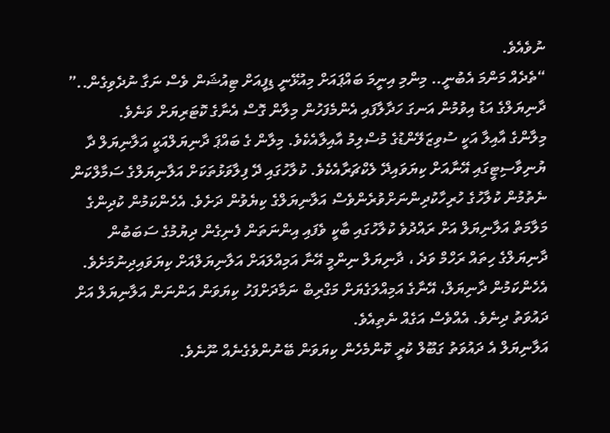ނުވެއެވެ.
“ތެދެއް މަންމަ އެބުނީ.. މިންމި އިނީމަ ބައްޕައަށް މިއުޅޭނީ ޑިފީއަށް ޓިއުޝަން ވެސް ނަގާ ނުދެވިގެން..” ދާނިޔަލްގެ އަޑު އިވުމުން އަނގަ ހަދާލާފައި އެންމެފަހުން މިލާން ގޮސް އެނާގެ ކޮޓަރިޔަށް ވަނެވެ.
މިލާންގެ އާއިލާ އަކީ ސުވިޒަލޭންޑުގެ މުސްލިމު އާއިލާއެކެވެ. މިލާން ގެ ބައްޕަ ދާނިޔަލްއަކީ އަލާނިޔަލް ދާ ޔުނިވާސިޓީގައި އޭނާއަށް ކިޔަވައިދޭ ލެކްޗަރާއެކެވެ. ކުލާހުގައި ދޭ ފިލާވަޅުތަކަށް އަލާނިޔަލްގެ ސަމާލްކަން ނެތުމުން ކުލާހުގެ ހުރިހާކުދިންނަށްވުރެންވެސް އަލާނިޔަލްގެ ކިޔެވުން ދަށެވެ. އެހެންކަމުން ކުދިންގެ މަލާމަތް އަލާނިޔަލް އަށް ރައްދުވެ ކުލާހުގައި ބާކީ ވެފައި އިންނަތަން ފެނިގެން ދިޔުމުގެ ސަބަބުން ދާނިޔަލްގެ ހިތައް ރަހްމް ވަދެ ، ދާނިޔަލް ނިންމީ އޭނާ އަމިއްލައަށް އަލާނިޔަލްއަށް ކިޔަވައިދިނުމަށެވެ. އެހެންކަމުން ދާނިޔަލް، އޭނާގެ އަމިއްލަގެޔަށް މަގްރިބް ނަމާދަށްފަހު ކިޔަވަން އަންނަން އަލާނިޔަލް އަށް ދައުވަތު ދިނެވެ. އެއްވެސް އަގެއް ނެތިއެވެ.
އަލާނިޔަލް އެ ދައުވަތު ގަބޫލް ކުރީ ކޮންމެހެން ކިޔަވަން ބޭނުންވެގެނެއް ނޫނެވެ.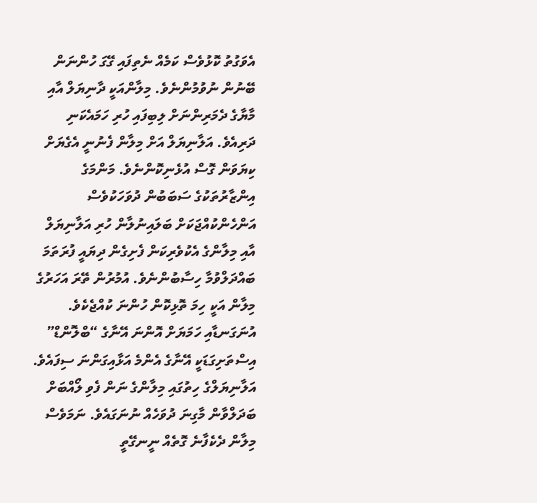އެވަގުތު ކޮޅުވެސް ކަމެއް ނެތިފައި ގޭގަ ހުންނަން ބޭނުން ނުވުމުންނެވެ. މިލާންއަކީ ދާނިޔަލް އާއި މާޔާގެ ދެމަރިންނަށް ލިބިފައި ހުރި ހަމައެކަނި ދަރިއެވެ. އަލާނިޔަލް އަށް މިލާން ފެނުނީ އެގެޔަށް ކިޔަވަން ގޮސް އުޅެނިކޮންނެވެ. މަންމަގެ އިންޒާރުތަކުގެ ސަބަބުން ދުވަހަކުވެސް އަންހެންކުއްޖަކަށް ބަލައިނުލާން ހުރި އަލާނިޔަލް އާއި މިލާންގެ އެކުވެރިކަން ފެށިގެން ދިޔައީ ފުރަތަމަ ބައްދަލްވުމާ ހިސާބުންނެވެ. އުމުރުން ތޭރަ އަހަރުގެ މިލާން އަކީ ހިމަ ތޮޅިކޮން ހުންނަ ކުއްޖެކެވެ. އުނަގަނޑާއި ހަމަޔަށް އޮންނަ އޭނާގެ “ބްލޮންޑް” އިސްތަށިގަޑަކީ އޭނާގެ އެންމެ އަޅާއިގަންނަ ސިފައެވެ. އަލާނިޔަލްގެ ހިތުގައި މިލާންގެ ނަން ފެވި ލޯއްބަށް ބަދަލްވާން މާގިނަ ދުވަހެއް ނުނަގައެވެ. ނަމަވެސް މިލާން ދެކެފާނެ ގޮތެއް ނީނގޭތީ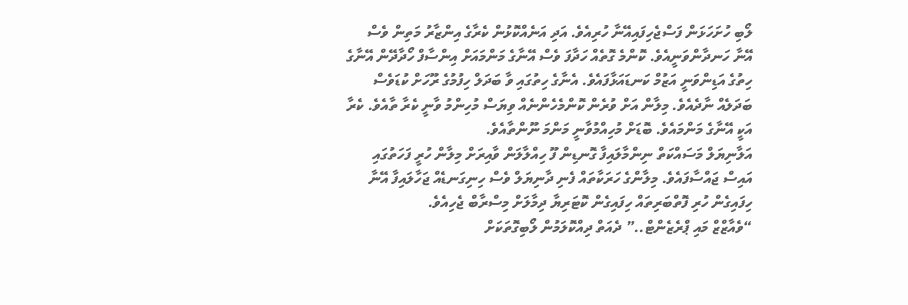ލޯބި ހުށަހަޅަން ފަސްޖެހިފައިއޭނާ ހުރިއެވެ. އަދި އަނެއްކޮޅުން ކެރާގެ އިންޒާރު މަތިން ވެސް އޭނާ ހަނދާންވަނީއެވެ. ކޮންމެ ގޮތެއް ހަދާފަ ވެސް އޭނާގެ މަންމައަށް އިންސާފް ހޯދާދޭން އޭނާގެ ހިތުގެ އަޑިންވަނީ އަޒުމް ކަނޑައަޅާފައެވެ. އެނާގެ ހިތުގައި ވާ ބަދަލް ހިފުމުގެ ރޫހަށް ކުޑަވެސް ބަދަލެއް ނާދެއެވެ. މިލާން އަށް ވުރެން ކޮންމެހެންނެއް ވިޔަސް މުހިންމު ވާނީ ކެރާ ތާއެވެ. ކެރާ އަކީ އޭނާގެ މަންމައެވެ. ބޮޑަށް މުހިއްމުވާނީ މަންމަ ނޫންތާއެވެ.
އަލާނިޔަލް މަސައްކަތް ނިންމާލައިފާ ގޮނޑިން ފޫ ހިއްލާލަން ވާއިރަށް މިލާން ހުރީ ފަހަތުގައި އައިސް ޖައްސާފައެވެ. މިލާންގެ ހަރަކާތައް ފެނި ދާނިޔަލް ވެސް ހިނިގަނޑެއް ޖަހާލައިފާ އޭނާ ހިފައިގެން ހުރި ފޮތްބަރިތައް ހިފައިގެން ކޮޓަރިޔާ ދިމާލަށް މިސްރާބް ޖެހިއެވެ.
“ވެއާޒްޒް މައި ޕްރެޒެންޓް..” ދެއަތް ދިއްކޮލަމުން ލޯބިގޮތަކަށް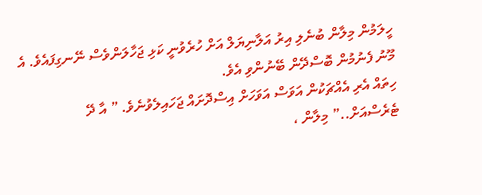ހީލަމުން މިލާން ބުނެލި އިރު އަލާނިޔަލް އަށް ހުރެވުނީ ކަޅި ޖަހާލަންވެސް ނޭނގިފައެވެ. އެ މޫނު ފެނުމުން ބޮސްދޭން ބޭނުންވި އެވެ.
ހިތައް އެރި އެއްޗަކުން އަވަސް އަވަހަށް އިސްދޮށައް ޖަހައިލެވުނެވެ. ” އާ ދޭ ޓެރެސްއަށް..” މިލާން ،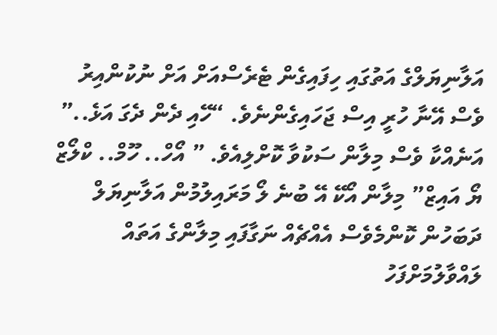އަލާނިޔަލްގެ އަތުގައި ހިފައިގެން ޓެރެސްއަށް އަށް ނުކުންއިރު ވެސް އޭނާ ހުރީ އިސް ޖަހައިގެންނެވެ. “ހޭއި ދެން ދެގަ އަޅެ..” އަނެއްކާ ވެސް މިލާން ސަކުވާ ކޮށްލިއެވެ. ” އޯހް.. ހޫމް.. ކްލޯޒް ޔޯ އައިޒް” މިލާން އޯކޭ އޭ ބުނެ ލޯ މަރައިލުމުން އަލާނިޔަލް ދަބަހުން ކޮންމެވެސް އެއްޗެއް ނަގާފައި މިލާންގެ އަތައް ލައްވާލުމަށްފަހު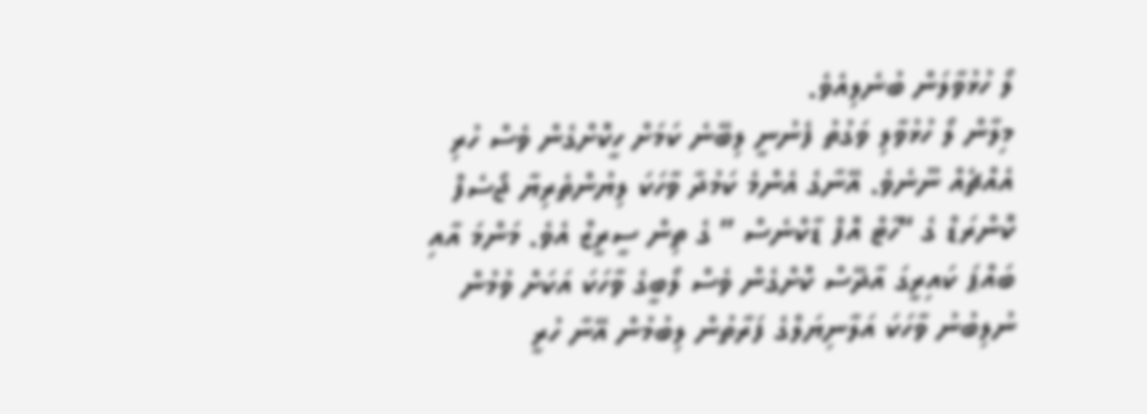ލޯ ހުޅުވާލަން ބުނެލިއެވެ.
މިލާން ލޯ ހުޅުވާލި ވަގުތު ފެނުނީ ލިބޭނެ ކަމަށް ހީކޮށްގެން ވެސް ހުރި އެއްޗެއް ނޫނެވެ. އޭނާގެ އެންމެ ކަމުދާ ވާހަކަ ލިޔުންތެރިޔާ ޖޯސެފް ކޮންރަޑް ގެ “ހާޓް އޮފް ޑާކްނެސް ” ގެ ތިން ސީރީޒް އެވެ. މަންމަ އާއި ބައްޕަ ކައިރީގަ އާދޭސް ކޮށްގެން ވެސް ލޯބީގެ ވާހަކަ އަކަށް ވުމުން ނުލިބުނު ވާހަކަ އަލާނިޔަލްގެ ފަރާތުން ލިބުމުން އޭނާ ހުރީ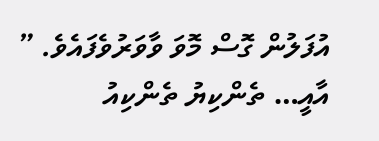އުފަލުން ގޮސް މޮވަ ވާވަރުވެފައެވެ. ” އާއީ… ތެންކިޔު ތެންކިއު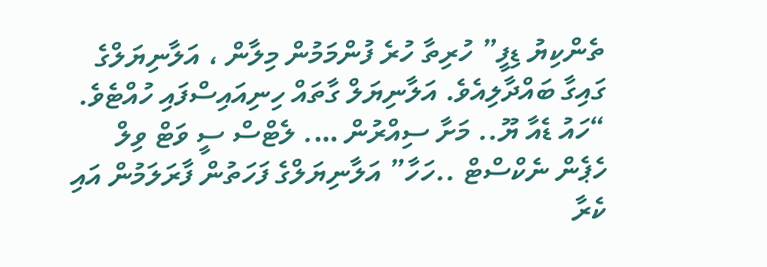ތެންކިޔު ޑިފީ” ހުރިތާ ހުރެ ފުންމަމުން މިލާން ، އަލާނިޔަލްގެ ގައިގާ ބައްދާލިއެވެ. އަލާނިޔަލް ގާތައް ހިނިއައިސްފައި ހުއްޓެވެ.
“ހައު ޑެއާ ޔޫ.. މަށާ ސިއްރުން …. ލެޓްސް ސީ ވަޓް ވިލް ހެޕެން ނެކްސްޓް ..ހަހާ” އަލާނިޔަލްގެ ފަހަތުން ފާރަލަމުން އައި ކެރާ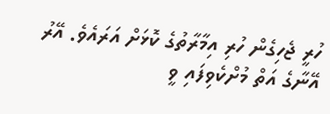ހުރީ ޖެހިގެން ހުރި އިމާރާތުގެ ކޮޅަށް އަރައެވެ. އޭރު އޭނާގެ އަތް މުށްކެވިފައި ވީ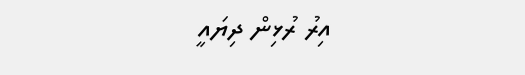އިރު ރުޅިން ދިޔައީ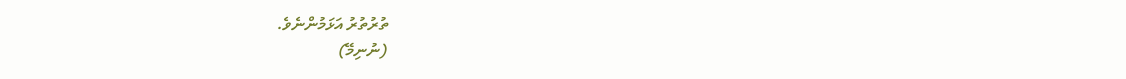ތުރުތުރު އަޅަމުންނެވެ.
(ނުނިމޭ)